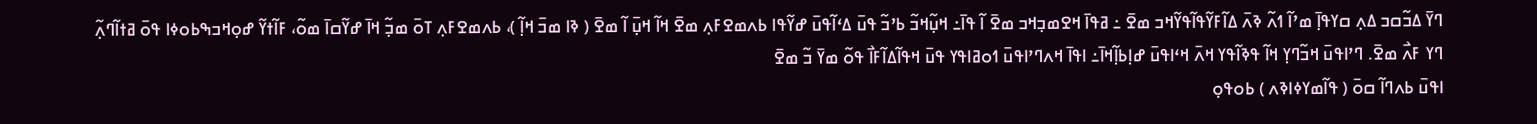ߣߌ߫ ߡߏ߬ߛߏ ߡߍ߲ ߛߌߟߊ߲߫ ߘߴߊ߬ ߗߍ߬ ߢߍ߫ ߡߊ߬ߓߌ߬ߟߊ߬ߟߌ߬ߞߏ ߘߐ߫ ߸ ߥߟߊ߫ ߞߐߘߏ߲ߞߏ ߘߐ߫ ߊ߬ ߟߊ߫߸ ߞߎ߲߬ߞߏ߬ ߕߴߏ߬ ߟߎ߫ ߡߵߊ߬ߟߎ߫ ߝߌ߬ߟߊ ߕߍߘߐߓߍ߲ ߘߐ߫ ߞߊ߬ ߞߎ߲߫ ߊ߬ ߘߐ߫ ( ߢߊ ߘߏ߫ ߞߊ߲߬ )، ߕߍߘߐߓߍ߲ ߠߋ߫ ߘߏ߲߬ ߞߊ߫ ߝߌ߬ߛߊ߫ ߘߋ߬، ߓߊ߬ߙߌ߬ ߝߋ߲ߞߏߒߕߋߦߊ ߟߋ߫ ߥߙߊ߬ߣߍ߲߬ ߣߌ ߓߍ߯ ߘߐ߫. ߣߴߊߟߎ߫ ߞߏ߬ߣߌ߲ ߞߊ߬ ߟߢߊ߬ߟߌ ߞߍ߫ ߞߵߊߟߎ߫ ߝߊ߲ߕߊ߲߬ߞߊ߫߸ ߊߟߊ߫ ߞߍߣߴߊߟߎ߫ ߗߋߥߊߟߌ ߟߎ߫ ߞߟߊ߬ߡߊ߬ߓߊ߯ ߟߋ߬ ߘߌ߫ ߏ߬ ߘߐ߫
ߊߟߎ߫ ߕߍߣߊ߬ ߛߋ߫ ( ߟߊ߬ߘߌߦߊߢߍ ) ߕߋߟߋ߲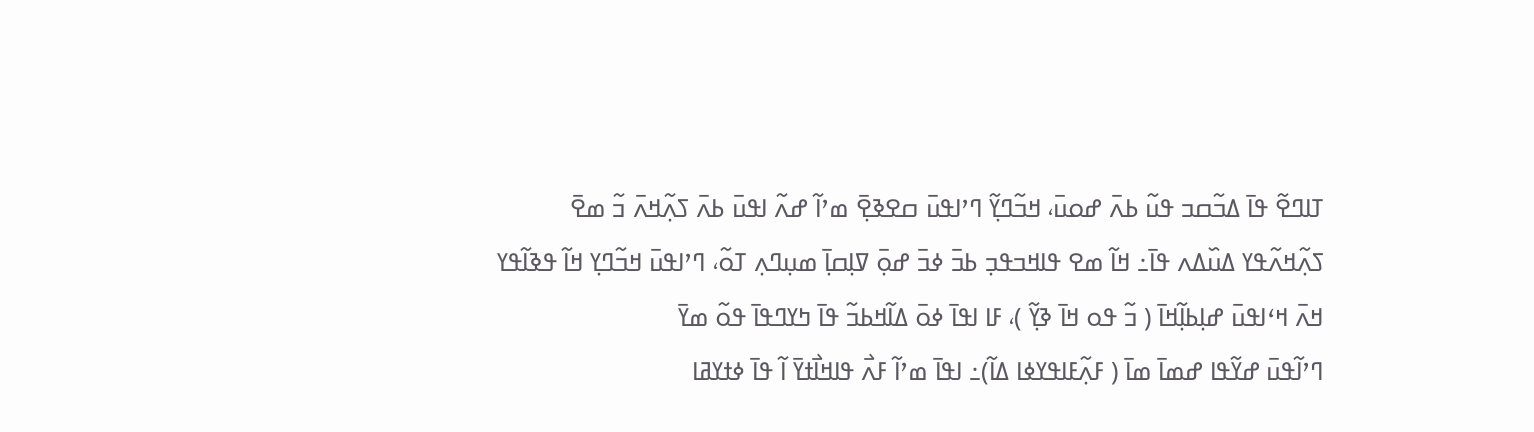ߠߊߣߐ߬ ߟߊ߫ ߡߏ߬ߛߏ ߟߎ߬ ߕߍ߫ ߝߋߎ߫، ߞߏ߬ߣߌ߲߬ ߣߴߊߟߎ߫ ߛߐߢߐ߲߫ ߘߴߊ߬ ߝߍ߬ ߊߟߎ߫ ߕߍ߫ ߖߍ߲߬ߞߍ߫ ߏ߬ ߘߐ߫ ߖߍ߲߬ߞߍ߬ߟߌ ߡߎ߰ߡߍ ߟߊ߫߸ ߞߊ߬ ߘߐ ߟߊߞߏߟߏ߲ ߕߏ߫ ߦߏ߫ ߝߋ߲߫ ߜߊ߲ߛߊ߲߫ ߘߎ߲ߣߍ߲ ߠߋ߬، ߣߴߊߟߎ߫ ߞߏ߬ߣߌ߲ ߞߊ߬ ߟߢߊ߬ߟߌ ߞߍ߫ ߞߵߊߟߎ߫ ߝߊ߲ߕߊ߲߬ߞߊ߫ ( ߏ߬ ߟߋ ߞߊ߫ ߢߌ߲߬ )، ߓߊ ߊߟߊ߫ ߦߋ߫ ߡߊ߬ߞߕߏ߬ ߟߊ߫ ߤߌߣߟߊ߫ ߟߋ߬ ߘߌ߫
ߣߴߊ߬ߟߎ߫ ߝߌ߬ߟߊ ߝߘߊ߫ ߘߊ߫ ( ߓߍ߲߬ߓߊߟߌߦߊ ߡߊ߬)߸ ߊߟߊ߫ ߘߴߊ߬ ߓߍ߯ ߟߊߞߊ߯ߙߌ߫ ߊ߬ ߟߊ߫ ߦߙߌߥߊ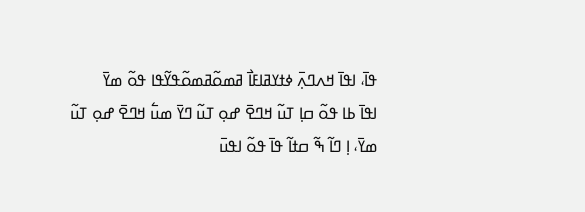ߟߊ߫، ߊߟߊ߫ ߞߍߣߍ߲߫ ߦߙߌߥߊߓߊ߯ ߥߘߋ߬ߥߘߋ߬ߟߌ߬ߟߊ ߟߋ߬ ߘߌ߫
ߊߟߊ߫ ߕߊ ߟߋ߬ ߛߊ߲ ߠߎ߬ ߞߣߐ߫ ߝߋ߲ ߠߎ߬ ߣߌ߫ ߘߎ߱ ߞߣߐ߫ ߝߋ߲ ߠߎ߬ ߘߌ߫، ߊ߲ ߣߊ߬ ߒ߬ ߛߙߊ߬ ߟߊ߫ ߟߋ߬ ߊߟߎ߫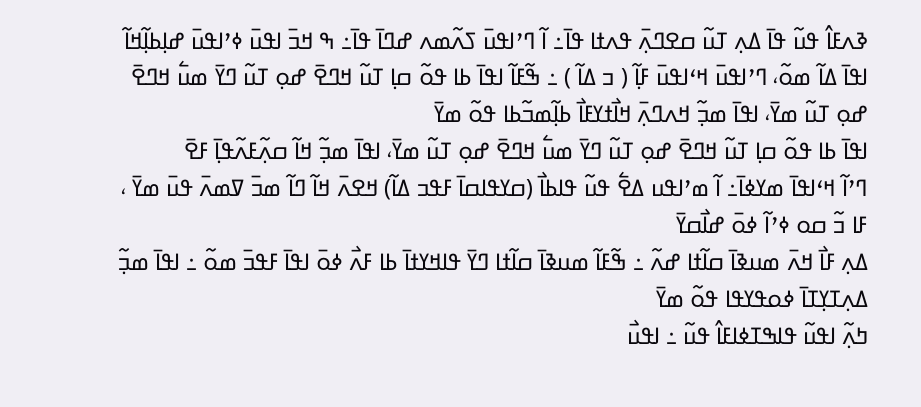ߢߍߓߊ߮ ߟߎ߬ ߟߊ߫ ߡߍ߲ ߠߎ߬ ߛߐߣߍ߲߫ ߟߍߙߊ ߟߊ߫߸ ߊ߬ ߣߴߊߟߎ߫ ߖߍ߬ߘߍ ߝߣߊ߫ ߟߊ߫߸ ߒ ߞߏ߫ ߊߟߎ߫ ߦߴߊߟߎ߫ ߝߊ߲ߕߊ߲߬ߞߊ߬ ߊߟߊ߫ ߡߊ߬ ߘߋ߬، ߣߴߊߟߎ߫ ߞߵߊߟߎ߫ ߓߊ߲߬ ( ߏ ߡߊ߬ ) ߸ ߒ߬ߓߊ߬ ߊߟߊ߫ ߕߊ ߟߋ߬ ߛߊ߲ ߠߎ߬ ߞߣߐ߫ ߝߋ߲ ߠߎ߬ ߣߌ߫ ߘߎ߱ ߞߣߐ߫ ߝߋ߲ ߠߎ߬ ߘߌ߫، ߊߟߊ߫ ߘߏ߲߬ ߞߍߣߍ߲߫ ߞߊ߯ߙߌߓߊ߯ ߕߊ߲߬ߘߏ߬ߕߊ ߟߋ߬ ߘߌ߫
ߊߟߊ߫ ߕߊ ߟߋ߬ ߛߊ߲ ߠߎ߬ ߞߣߐ߫ ߝߋ߲ ߠߎ߬ ߣߌ߫ ߘߎ߱ ߞߣߐ߫ ߝߋ߲ ߠߎ߬ ߘߌ߫، ߊߟߊ߫ ߘߏ߲߬ ߞߊ߬ ߛߍ߲߬ߓߍ߬ߟߊ߲߫ ߓߐ߫
ߣߴߊ߬ ߞߵߊߟߊ߫ ߘߌߦߊ߫߸ ߊ߬ ߘߴߊߟߎ ߡߐ߱ ߟߎ߬ ߟߊߕߊ߯ (ߛߌߟߊߛߊ߫ ߓߟߏ ߡߊ߬) ߞߐߍ߫ ߞߊ߬ ߣߊ߬ ߘߏ߫ ߜߘߍ߫ ߟߎ߫ ߘߌ߫ ، ߓߊ ߏ߬ ߛߋ ߦߴߊ߬ ߦߋ߫ ߝߊ߯ߛߌ߫
ߡߍ߲ ߓߊ߯ ߞߍ߫ ߘߎߢߊ߫ ߛߊ߬ߙߊ ߝߍ߬ ߸ ߒ߬ߓߊ߬ ߘߎߢߊ߫ ߛߊ߬ߙߊ ߣߌ߫ ߟߊߞߌߙߊ߫ ߕߊ ߓߍ߯ ߦߋ߫ ߊߟߊ߫ ߓߟߏ߫ ߘߋ߬ ߸ ߊߟߊ߫ ߘߏ߲߬ ߡߍ߲ߠߌ߲ߠߊ߫ ߦߋߟߌߟߊ ߟߋ߬ ߘߌ߫
ߤߍ߲߬ ߊߟߎ߬ ߟߊߒߠߦߊߓߊ߮ ߟߎ߬ ߸ ߊߟߎ߯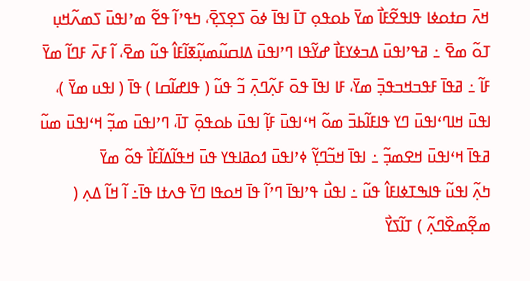ߞߍ߫ ߛߙߋߦߊ ߟߊߟߐ߬ߓߊ߯ ߘߌ߫ ߕߋߟߋ߲ ߠߊ߫ ߊߟߊ߫ ߦߋ߫ ߖߐ߲ߖߐ߲߫، ߤߟߴߊ߬ ߟߐ߬ ߘߴߊߟߎ߫ ߖߘߍ߬ߞߎ߲ ߠߋ߬ ߘߐ߫ ߸ ߥߟߴߊߟߎ߫ ߡߏߦߌߓߊ߯ ߝߌ߬ߟߊ ߣߴߊߟߎ߫ ߡߊߛߎ߬ߘߎ߲߬ߧߊ߬ߓߊ߮ ߟߎ߬ ߘߐ߫، ߊ߬ ߓߍ߫ ߓߣߊ߬ ߘߌ߫ ߓߊ߬ ߸ ߥߟߊ߫ ߓߟߏߞߏߟߏ߲߫ ߘߌ߫، ߓߊ ߊߟߊ߫ ߟߋ߫ ߓߍ߲߬ߣߍ߲߫ ߏ߬ ߟߎ߬ ( ߟߊߝߊ߬ߛߊ ) ߟߊ߫ ( ߊߟߎ ߘߌ߫ )، ߊߟߎ߫ ߞߊߣߵߊߟߎ߫ ߣߌ ߟߊߓߊ߬ߕߏ߫ ߘߋ߬ ߞߵߊߟߎ߫ ߓߊ߲߬ ߊߟߎ߫ ߕߋߟߋ߲߫ ߠߊ߫، ߣߴߊߟߎ߫ ߘߏ߲߬ ߞߵߊߟߎ߫ ߘߎ߬ ߥߟߊ߫ ߞߵߊߟߎ߫ ߞߐߘߏ߲߬ ߸ ߊߟߊ߫ ߞߏ߬ߣߌ߲߬ ߦߴߊߟߎ߫ ߗߋߥߊߟߌ ߟߎ߫ ߞߟߊ߬ߡߊ߬ߓߊ߯ ߟߋ߬ ߘߌ߫
ߤߍ߲߬ ߊߟߎ߬ ߟߊߒߠߦߊߓߊ߮ ߟߎ߬ ߸ ߊߟߎ߯ ߟߴߊߟߊ߫ ߣߴߊ߬ ߟߊ߫ ߞߋߟߊ ߣߌ߫ ߟߍߙߊ ߟߊ߫߸ ߊ߬ ߞߊ߬ ߡߍ߲ ( ߘߐ߲߬ߘߐ߰ߣߍ߲߬ ) ߠߊ߬ߖߌ߯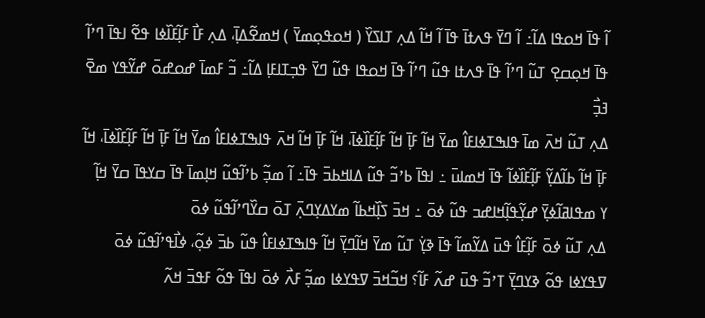ߊ߬ ߟߊ߫ ߞߋߟߊ ߡߊ߬߸ ߊ߬ ߣߌ߫ ߟߍߙߊ߫ ߟߊ߫ ߊ߬ ߞߊ߬ ߡߍ߲ ߠߊߖߌ߰ ( ߞߋߟߋ߲ߘߌ߫ ) ߞߘߐ߬ߡߊ߲߫، ߡߍ߲ ߓߊ߯ ߓߊ߲߬ߓߊ߰ߦߊ ߟߐ߬ ߊߟߊ߫ ߣߴߊ߬ ߟߊ߫ ߞߋ߲ߛߐ߲ ߠߎ߬ ߣߴߊ߬ ߟߊ߫ ߟߍߙߊ ߟߎ߬ ߣߴߊ߬ ߟߊ߫ ߞߋߟߊ ߟߎ߬ ߣߌ߫ ߟߏ߲ߠߊߓߊ߲ ߡߊ߬߸ ߏ߬ ߓߘߊ߫ ߝߋߝߋ߫ ߝߌ߬ߟߌ ߘߐ߫ ߔߏ߲߯
ߡߍ߲ ߠߎ߬ ߞߍ߫ ߘߊ߫ ߟߊߒߠߦߊߓߊ߮ ߘߌ߫ ߞߊ߬ ߓߊ߲߫ ߞߊ߬ ߓߊ߲߬ߓߊ߰ߦߊ߫، ߞߊ߬ ߓߊ߲߫ ߞߊ߬ ߞߍ߫ ߟߊߒߠߦߊߓߊ߮ ߘߌ߫ ߞߊ߬ ߓߊ߲߫ ߞߊ߬ ߓߊ߲߬ߓߊ߰ߦߊ߫، ߞߊ߬ ߓߊ߲߫ ߞߊ߬ ߕߊ߬ߡߌ߲߬ ߓߊ߲߬ߓߊ߰ߦߊ߬ ߟߊ߫ ߞߘߊߎ߫ ߸ ߊߟߊ߫ ߕߴߏ߬ ߟߎ߬ ߡߊߞߕߏ߫ ߟߊ߫߸ ߊ߬ ߘߏ߲߬ ߕߴߊ߬ߟߎ߬ ߞߊ߲ߘߊ߫ ߟߊ߫ ߛߌߟߊ߫ ߛߌ߫ ߞߊ߲߬
ߌ ߘߟߊߥߊ߬ߦߌ߲߫ ߝߌ߲߬ߟߊ߲߬ߞߊߝߏ ߟߎ߬ ߦߋ߫ ߸ ߞߏ߫ ߖߊ߲߰ߞߕߊ߬ ߘߌߡߌ߲ߣߍ߲߫ ߠߋ߫ ߛߌ߰ߣߴߊ߬ߟߎ߬ ߦߋ߫
ߡߍ߲ ߠߎ߬ ߦߋ߫ ߓߊ߲߬ߓߊ߮ ߟߎ߫ ߡߌ߬ߘߊ߬ ߟߊ߫ ߢߌ߲߭ ߠߎ߬ ߘߌ߫ ߞߊ߬ߣߌ߲߫ ߞߊ߬ ߟߊߒߠߦߊߓߊ߮ ߟߎ߬ ߕߏ߫ ߦߋ߲߬، ߦߊ߯ߟߴߊ߬ߟߎ߬ ߦߋ߫ ߜߟߌߦߊ ߟߋ߬ ߢߌߣߌ߲߫ ߠߴߏ߬ ߟߎ߫ ߝߍ߬ ߓߊ߬؟ ߞߏ߬ߞߏ߫ ߜߟߌߦߊ ߘߏ߲߬ ߓߍ߯ ߦߋ߫ ߊߟߊ߫ ߟߋ߬ ߓߟߏ߫ ߞߍ߬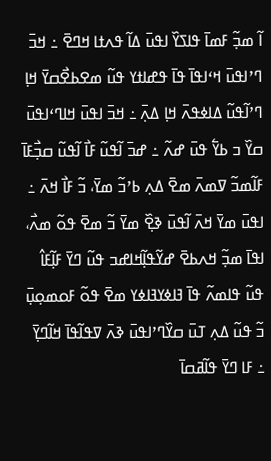ߊ߬ ߘߏ߲߬ ߓߘߊ߫ ߟߊߖߌ߰ ߊߟߎ߫ ߡߊ߬ ߟߍߙߊ ߞߣߐ߫ ߸ ߞߏ߫ ߣߴߊߟߎ߫ ߞߵߊߟߊ߫ ߟߊ߫ ߟߝߊߙߌ ߟߎ߬ ߘߐߕߐ߯ߛߌ߫ ߞߊ߲ ߣߴߊ߬ߟߎ߬ ߡߊߦߟߍ߫ ߞߊ߲ ߡߍ߲߫ ߸ ߞߏ߫ ߊߟߎ߫ ߞߊߣߵߊߟߎ߫ ߛߌ߰ ߏ ߕߌ߱ ߟߎ߫ ߝߍ߬ ߸ ߝߏ߫ ߊ߬ߟߎ߬ ߓߊ߯ ߊ߬ߟߎ߬ ߛߏ߲߯ߓߊ߫ ߓߊ߬ߘߏ߬ ߜߘߍ߫ ߘߐ߫ ߡߍ߲ ߕߴߏ߬ ߘߌ߫، ߏ߬ ߓߊ߯ ߞߍ߫ ߸ ߊߟߎ߫ ߘߌ߫ ߞߍ߫ ߊ߬ߟߎ߫ ߢߐ߲߰ ߘߌ߫ ߏ߬ ߘߐ߫ ߟߋ߬ ߘߍ߯، ߊߟߊ߫ ߘߏ߲߬ ߞߍߕߐ߫ ߝߌ߬ߟߊ߲߬ߞߊߝߏ ߟߎ߬ ߣߌ߫ ߓߊ߲߬ߓߊ߮ ߟߎ߬ ߟߊߘߍ߬ ߟߊ߫ ߔߊߦߌߔߊߦߌ ߘߐ߫ ߟߋ߬ ߓߋߘߋ߲ߎ߲߫
ߏ߬ ߟߎ߬ ߡߍ߲ ߠߎ߫ ߛߌ߰ߣߴߊߟߎ߫ ߢߍ߫ ߜߟߊ߬ߟߊ߫ ߞߊ߬ߣߌ߲߫ ߸ ߓߊ ߣߌ߫ ߟߊ߬ߥߛߊ߫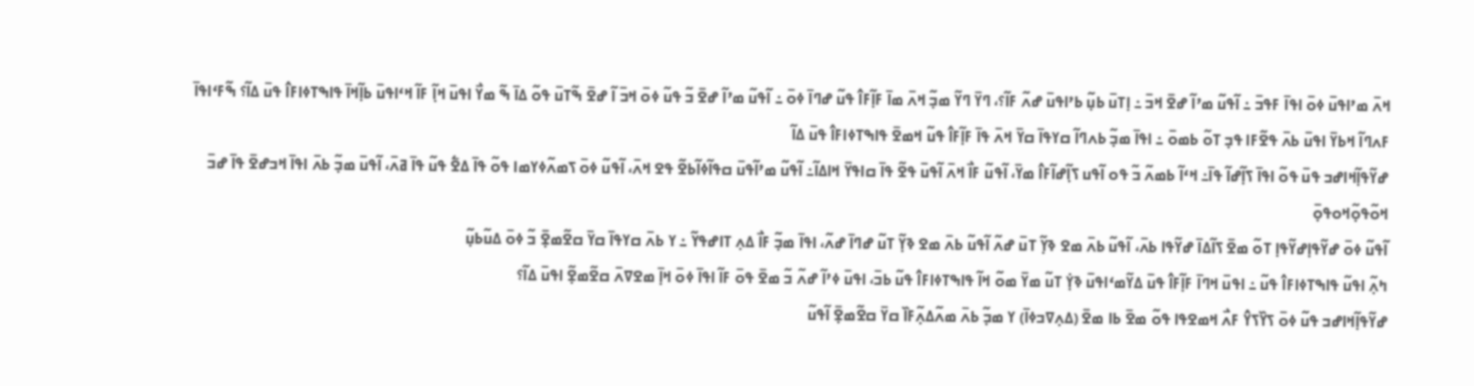ߞߍ߫ ߘߴߊߟߎ߫ ߦߋ߫ ߊߟߊ߫ ߓߟߏ߫ ߸ ߊ߬ߟߎ߬ ߘߴߊ߬ ߝߐ߫ ߞߏ߫ ߸ ߊ߲ߠߎ߫ ߕߎ߲߬ ߕߴߊߟߎ߫ ߝߍ߬ ߓߊ߬؟، ߣߌ߫ ߣߌ߬ ߘߏ߲߬ ߞߍ߫ ߘߊ߫ ߓߊ߲߬ߓߊ߮ ߟߎ߬ ߝߣߊ߫ ߦߋ߫ ߸ ߊ߬ߟߎ߬ ߘߴߊ߬ ߝߐ߫ ߏ߬ ߟߎ߬ ߦߋ߫ ߞߏ߫ ߊ߬ ߝߐ߫ ߒ߬ߠߎ߫ ߟߋ߬ ߡߊ߫ ߒ߬ ߘߌ߯ ߊߟߎ߫ ߞߊ߲߬ ߓߊ߬ ߞߵߊߟߎ߫ ߕߊ߲߬ߞߊ߫ ߟߊߒߠߦߊߓߊ߮ ߟߎ߫ ߡߊ߬؟ ߒ߬ߓߵߊߟߊ߫ ߓߍߣߊ߬ ߞߕߌ߫ ߊߟߎ߫ ߕߍ߫ ߟߐ߬ߓߊ ߟߏ߲ ߠߋ߬ ߕߘߋ߫ ߸ ߊߟߊ߫ ߘߏ߲߬ ߕߍߣߊ߬ ߛߌߟߊ߫ ߛߌ߫ ߞߍ߫ ߟߊ߫ ߓߊ߲߬ߓߊ߮ ߟߎ߬ ߞߘߐ߫ ߟߊߒߠߦߊߓߊ߮ ߟߎ߫ ߡߊ߬
ߝߌ߬ߟߊ߲߬ߞߊߝߏ ߟߎ߫ ߟߋ߬ ߊߟߊ߫ ߖߊ߲߬ߝߊ߬ ߟߊ߫߸ ߞߵߊ߬ ߕߘߍ߬ ߏ߬ ߟߋ ߊ߬ߟߎ ߖߊ߲߬ߝߊ߬ߓߊ߮ ߘߌ߫، ߊ߬ߟߎ߬ ߓߊ߯ ߞߍ߫ ߊ߬ߟߎ߫ ߟߐ߬ ߟߊ߫ ߛߊߟߌ߫ ߞߊߡߊ߬߸ ߊ߬ߟߎ߬ ߘߴߊ߬ߟߎ߫ ߛߟߊ߬ߦߊ߬ߕߐ߬ ߟߐ ߞߍ߫، ߊ߬ߟߎ߬ ߦߋ߫ ߖߘߍ߬ߦߌߘߊ ߟߋ߬ ߟߊ߫ ߡߐ߱ ߟߎ߬ ߟߊ߫ ߥߍ߫، ߊ߬ߟߎ߫ ߘߏ߲߬ ߕߍ߫ ߊߟߊ߫ ߞߏߝߐ߫ ߟߊ߫ ߝߏ߫ ߞߋ߬ߟߋ߲߬ߞߋߟߋ߲߫
ߊ߬ߟߎ߬ ߦߋ߫ ߝߌ߬ߟߊ߲ߝߌ߬ߟߊ߲ ߠߋ߬ ߘߐ߫ ߖߊ߬ߡߊ߫ ߝߌ߬ߟߊ ߕߍ߫، ߊ߬ߟߎ߬ ߕߍ߫ ߘߐ ߢߌ߲߬ ߠߎ߫ ߝߍ߬ ߊ߬ߟߎ߬ ߕߍ߫ ߘߐ ߢߌ߲߬ ߠߎ߬ ߝߣߊ߫ ߝߍ߬، ߊߟߊ߫ ߘߏ߲߬ ߓߊ߯ ߡߍ߲ ߠߊߝߟߌ߬ ߸ ߌ ߕߍ߫ ߛߌߟߊ߫ ߛߌ߫ ߛߐ߬ߘߐ߲߫ ߏ߬ ߦߋ߫ ߡߎ߬ߕߎ߲߬
ߤߍ߲߬ ߊߟߎ߬ ߟߊߒߠߦߊߓߊ߮ ߟߎ߬ ߸ ߊߟߎ߫ ߞߣߊ߫ ߓߊ߲߬ߓߊ߮ ߟߎ߫ ߡߌ߬ߘߵߊߟߎ߫ ߢߌ߲߭ ߠߎ߬ ߘߌ߫ ߘߋ߬ ߞߊ߬ ߟߊߒߠߦߊߓߊ߮ ߟߎ߬ ߕߏ߫، ߊߟߎ߫ ߦߴߊ߬ ߝߍ߬ ߏ߬ ߘߐ߫ ߟߋ߫ ߓߊ߬ ߊߟߊ߫ ߦߋ߫ ߞߊ߲߫ ߘߐߜߍ߫ ߛߐ߬ߘߐ߲߬ ߊߟߎ߫ ߡߊ߬؟
ߝߌ߬ߟߊ߲߬ߞߊߝߏ ߟߎ߬ ߦߋ߫ ߖߌ߰ߖߌ߮ ߓߍ߯ ߞߘߐߟߊ ߟߋ߬ ߘߐ߫ ߕߊ ߘߐ߫ (ߡߍ߲ߜߏߦߊ߫) ߌ ߘߏ߲߬ ߕߍ߫ ߘߍ߬ߡߍ߲߬ߓߊ߰ ߛߌ߫ ߛߐ߬ߘߐ߲߫ ߊ߬ߟߎ߬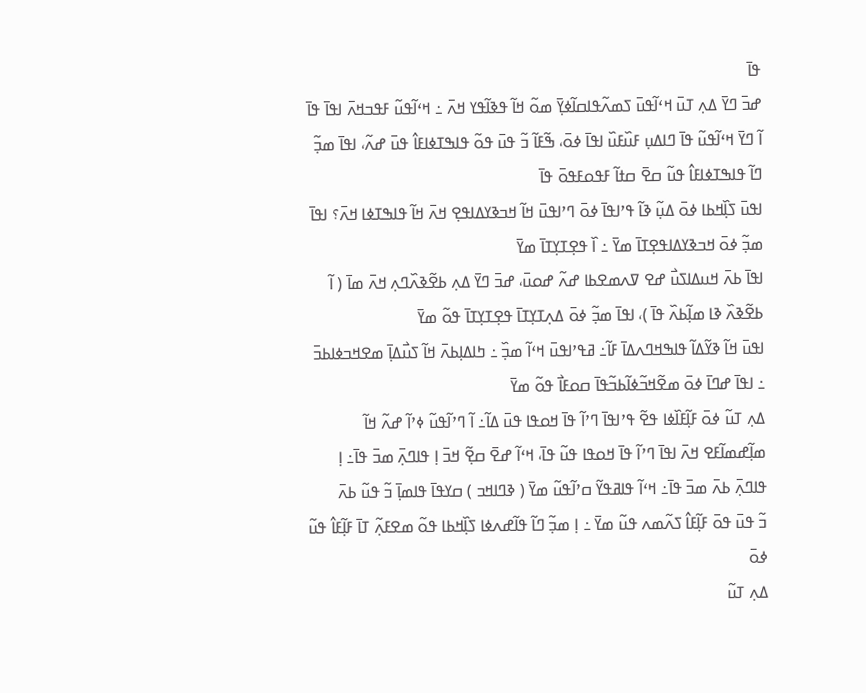ߟߊ߫
ߝߏ߫ ߣߌ߫ ߡߍ߲ ߠߎ߫ ߞߵߊ߬ߟߎ߫ ߖߘߍ߬ߟߊߛߊ߬ߦߌ߲߫ ߘߋ߬ ߞߊ߬ ߟߢߊ߬ߟߌ ߞߍ߫ ߸ ߞߵߊ߬ߟߎ߬ ߓߟߏߞߍ߫ ߊߟߊ߫ ߟߊ߫ ߊ߬ ߣߌ߫ ߞߵߊ߬ߟߎ߬ ߟߊ߫ ߣߊߡߎ߲ ߓߎ߰ߓߎ߰ ߊߟߊ߫ ߦߋ߫، ߒ߬ߓߊ߬ ߏ߬ ߟߎ߫ ߟߋ߬ ߟߊߒߠߦߊߓߊ߮ ߟߎ߫ ߝߍ߬، ߊߟߊ߫ ߘߏ߲߬ ߣߊ߬ ߟߊߒߠߦߊߓߊ߮ ߟߎ߬ ߛߐ߫ ߛߙߊ߬ ߓߟߋߓߟߋ߫ ߟߊ߫
ߊߟߎ߫ ߖߊ߲߰ߞߕߊ ߦߋ߫ ߡߎ߲߬ ߢߊ߬ ߟߴߊߟߊ߫ ߦߋ߫ ߣߴߊߟߎ߫ ߞߊ߬ ߞߏߢߌߡߊߟߐ߲ ߞߍ߫ ߞߊ߬ ߟߊߒߠߦߊ ߞߍ߫؟ ߊߟߊ߫ ߘߏ߲߬ ߦߋ߫ ߞߏߢߌߡߊߟߐ߲ߠߊ߫ ߘߌ߫ ߸ ߊ߰ ߟߐ߲ߠߌ߲ߠߊ߫ ߘߌ߫
ߊߟߊ߫ ߕߍ߫ ߞߎߡߊߖߎ߯ ߝߐ ߜߍߘߐߕߊ ߝߍ߬ ߝߋߎ߫، ߝߏ߫ ߣߌ߫ ߡߍ߲ ߕߐ߬ߢߍ߰ߣߍ߲ ߞߍ߫ ߘߊ߫ ( ߊ߬ ߕߐ߬ߢߍ߰ ߢߊ ߘߊ߲߬ߕߍ߰ ߟߊ߫ )، ߊߟߊ߫ ߘߏ߲߬ ߦߋ߫ ߡߍ߲ߠߌ߲ߠߊ߫ ߟߐ߲ߠߌ߲ߠߊ߫ ߟߋ߬ ߘߌ߫
ߊߟߎ߫ ߞߊ߬ ߢߌ߬ߡߊ߬ ߟߊߒߞߣߍߡߊ߫ ߓߊ߬߸ ߥߟߴߊߟߎ߫ ߞߵߊ߬ ߘߏ߲߰ ߸ ߤߊߡߊ߲ߕߍ߫ ߞߊ߬ ߖߎ߯ߡߊ߲߫ ߘߐߞߏߦߊߕߏ߫ ߸ ߊߟߊ߫ ߝߣߊ߫ ߦߋ߫ ߘߐ߬ߞߏ߬ߦߊ߬ߕߏ߬ߟߊ߫ ߛߋߓߊ߯ ߟߋ߬ ߘߌ߫
ߡߍ߲ ߠߎ߬ ߦߋ߫ ߓߊ߲߬ߓߊ߰ߦߊ ߟߐ߬ ߟߴߊߟߊ߫ ߣߴߊ߬ ߟߊ߫ ߞߋߟߊ ߟߎ߫ ߡߊ߬߸ ߊ߬ ߣߴߊ߬ߟߎ߬ ߦߴߊ߬ ߝߍ߬ ߞߊ߬ ߘߊ߲߬ߝߘߊ߬ߓߐ ߞߍ߫ ߊߟߊ߫ ߣߴߊ߬ ߟߊ߫ ߞߋߟߊ ߟߎ߬ ߟߊ߫، ߞߵߊ߬ ߝߐ߫ ߛߐ߲߬ ߞߏ߫ ߊ߲ ߟߊߣߍ߲߫ ߘߏ߫ ߟߊ߫߸ ߊ߲ ߟߊߣߍ߲߫ ߕߍ߫ ߘߏ߫ ߟߊ߫߸ ߞߵߊ߬ ߟߊߥߟߌ߬ ߛߴߊ߬ߟߎ߬ ߘߌ߫ ( ߢߣߊߞߏ ) ߛߌߟߊ߫ ߟߊߘߊ߲߫ ߏ߬ ߟߎ߬ ߕߍ߫
ߏ߬ ߟߎ߫ ߟߋ߫ ߓߊ߲߬ߓߊ߮ ߖߍ߬ߘߍ ߟߎ߬ ߘߌ߫ ߸ ߊ߲ ߘߏ߲߬ ߣߊ߬ ߟߊ߬ߝߍߦߊ ߖߊ߲߰ߞߕߊ ߟߋ߬ ߘߐߓߍ߲߬ ߠߊ߫ ߓߊ߲߬ߓߊ߮ ߟߎ߬ ߦߋ߫
ߡߍ߲ ߠߎ߬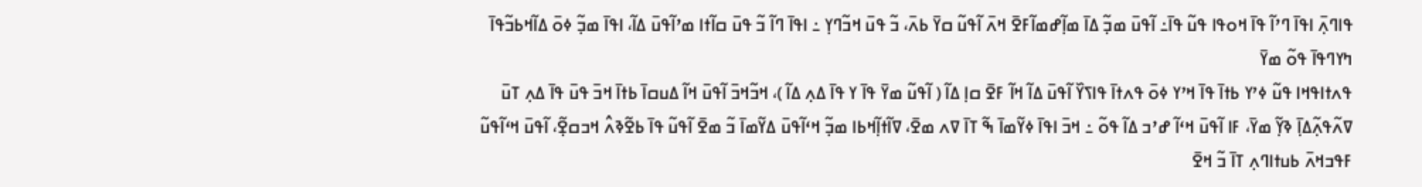ߟߊߣߍ߲߫ ߊߟߊ߫ ߣߴߊ߬ ߟߊ߫ ߞߋߟߊ ߟߎ߬ ߟߊ߫߸ ߊ߬ߟߎ߫ ߘߏ߲߬ ߡߊ߫ ߘߊ߲߬ߝߘߊ߬ߓߐ߫ ߞߍ߫ ߊ߬ߟߎ߬ ߛߌ߫ ߕߍ߫، ߏ߬ ߟߎ߫ ߞߏ߬ߣߌ߲ ߸ ߊߟߊ߫ ߣߊ߬ ߏ߬ ߟߎ߫ ߛߊ߬ߙߊ ߘߴߊ߬ߟߎ߫ ߡߊ߬، ߊߟߊ߫ ߘߏ߲߬ ߦߋ߫ ߡߊ߬ߞߕߏ߬ߟߊ߫ ߤߌߣߟߊ߫ ߟߋ߬ ߘߌ߫
ߟߍߙߊߟߞߊ ߟߎ߬ ߦߴߌ ߕߙߊ߫ ߟߊ߫ ߞߴߌ ߦߋ߫ ߟߍߙߊ߫ ߟߊߖߌ߰ ߊ߬ߟߎ߫ ߡߊ߬ ߞߊ߬ ߓߐ߫ ߛߊ߲ ߡߊ߬ ( ߊ߬ߟߎ߬ ߘߌ߫ ߟߊ߫ ߌ ߟߊ߫ ߡߍ߲ ߡߊ߬ )، ߞߏ߬ߞߏ߫ ߊ߬ߟߎ߫ ߞߊ߬ ߡߎߛߊ߫ ߕߙߊ߫ ߞߏ߫ ߟߎ߫ ߟߊ߫ ߡߍ߲ ߠߎ߫ ߜߍ߬ߟߍ߲߬ߡߊ߲߫ ߢߌ߲߬ ߘߌ߫، ߓߊ ߊ߬ߟߎ߫ ߞߵߊ߬ ߝߴߏ ߡߊ߬ ߟߋ߬ ߸ ߞߏ߫ ߊߟߊ߫ ߦߌ߬ߘߊ߫ ߒ߬ ߠߊ߫ ߜߍ ߘߐ߫، ߜߊ߬ߙߊ߲߬ߞߕߊ ߘߏ߲߬ ߞߵߊ߬ߟߎ߫ ߡߌ߬ߘߊ߫ ߏ߬ ߘߐ߫ ߊ߬ߟߎ߬ ߟߊ߫ ߕߐ߬ߢߍ߮ ߞߏߛߐ߲߬، ߊ߬ߟߎ߫ ߞߵߊ߬ߟߎ߬ ߓߟߏߞߍ߫ ߕߎߙߊߣߍ߲ ߠߊ߫ ߏ߬ ߞߐ߫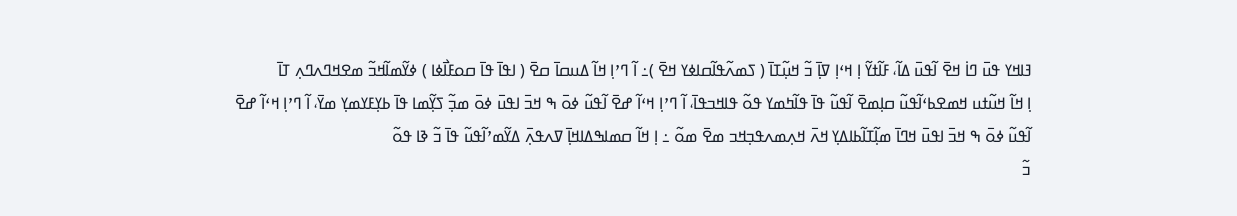ߔߊߞߌ ߟߎ߫ ߣߊ߭ ߞߐ߫ ߊ߬ߟߎ߫ ߡߊ߬، ߓߊ߬ߙߌ߬ ߊ߲ ߞߵߊ߲ ߜߊ߲߫ ߏ߬ ߞߎ߲߬ߠߊ߫ ( ߖߘߍ߬ߟߊ߬ߛߊߦߌ ߞߐ߫ )߸ ߊ߬ ߣߴߊ߲ ߞߊ߬ ߡߎߛߊ߫ ߛߐ߫ ( ߊߟߊ߫ ߟߊ߫ ߛߋߓߊ߯ߦߊ ) ߦߌ߬ߘߊ߬ߞߏ߬ ߘߐߞߣߍߣߍ߲ ߠߊ߫
ߊ߲ ߞߊ߬ ߞߎ߬ߙߎ ߞߘߐߕߵߊ߬ߟߎ߬ ߛߊ߲ߘߐ߫ ߊ߬ߟߎ߬ ߟߊ߫ ߟߊ߬ߤߘߌ ߟߋ߬ ߟߊߞߏߟߊ߫، ߊ߬ ߣߴߊ߲ ߞߵߊ߬ ߝߐ߫ ߊ߬ߟߎ߬ ߦߋ߫ ߒ ߞߏ߫ ߊߟߎ߫ ߦߋ߫ ߘߏ߲߬ ߖߌ߲߬ߘߊ ߟߊ߫ ߕߌ߲ߓߌߘߌ߲ ߘߌ߫، ߊ߬ ߣߴߊ߲ ߞߵߊ߬ ߝߐ߫ ߊ߬ߟߎ߬ ߦߋ߫ ߒ ߞߏ߫ ߊߟߎ߫ ߞߣߊ߫ ߘߊ߲߬ߠߊ߬ߕߊߡߌ߲ ߞߍ߫ ߞߍ߲ߘߍߟߏ߲ߞߏ ߘߐ߫ ߘߋ߬ ߸ ߊ߲ ߞߊ߬ ߛߘߊߒߡߊߞߊ߲߫ ߜߍߟߍ߲߫ ߡߌ߬ߘߴߊ߬ߟߎ߬ ߟߊ߫ ߏ߬ ߢߊ ߟߋ߬
ߏ߬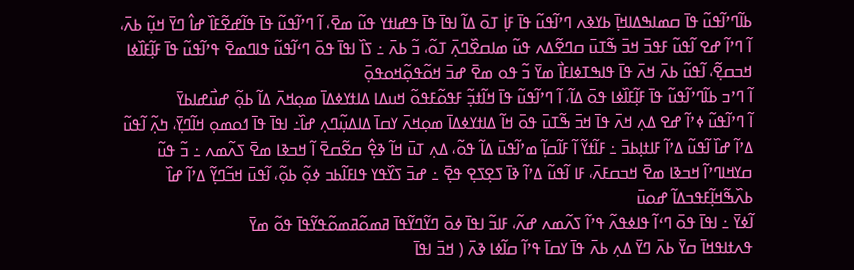ߕߊ߬ߣߴߊ߬ߟߎ߬ ߟߊ߫ ߛߘߊߒߡߊߞߊ߲߫ ߕߌߢߍ ߣߴߊ߬ߟߎ߬ ߟߊ߫ ߓߊ߲߭ ߠߋ߫ ߡߊ߬ ߊߟߊ߫ ߟߊ߫ ߟߝߊߙߌ ߟߎ߬ ߘߐ߫، ߊ߬ ߣߴߊ߬ߟߎ߬ ߟߊ߫ ߟߊ߬ߝߐ߬ߓߊ߰ ߝߊ߮ ߣߌ߫ ߞߎ߲߬ ߕߍ߫، ߊ߬ ߣߴߊ߬ ߝߐ ߊ߬ߟߎ߬ ߓߟߏ߫ ߞߏ߫ ߒ߬ߠߎ߫ ߛߣߐ߬ߡߍ ߟߎ߬ ߘߊߛߐ߰ߣߍ߲߫ ߠߋ߬، ߏ߬ ߕߍ߫ ߸ ߖߊ߰ ߊߟߊ߫ ߟߋ߫ ߣߵߊ߬ߟߎ߬ ߟߊߣߘߐ߫ ߟߴߊ߬ߟߎ߬ ߟߊ߫ ߓߊ߲߬ߓߊ߰ߦߊ ߞߏߛߐ߲߬، ߊ߬ߟߎ߬ ߕߍ߫ ߞߍ߫ ߟߊ߫ ߟߊߒߠߦߊߓߊ߯ ߘߌ߫ ߏ߬ ߟߋ ߘߐ߫ ߝߏ߫ ߞߋ߬ߟߋ߲߬ߞߋߟߋ߲߫
ߊ߬ ߣߴߏ ߕߊ߬ߣߴߊ߬ߟߎ߬ ߟߊ߫ ߓߊ߲߬ߓߊ߰ߦߊ ߟߋ߫ ߡߊ߬، ߊ߬ ߣߴߊ߬ߟߎ߬ ߟߊ߫ ߞߊ߬ߙߏ߲߬ ߓߟߋ߬ߓߟߋ߬ ߞߎߡߊ ߡߊߙߌߦߡߊ߫ ߘߋ߲ߞߍ߫ ߡߊ߬ ߕߋ߲߬ ߝߎ߯ߝߊߕߌ߫
ߊ߬ ߣߴߊ߬ߟߎ߬ ߦߴߊ߬ ߝߐ ߡߍ߲ ߞߍ߫ ߟߊ߫ ߞߏ߫ ߒ߬ߠߎ߫ ߟߋ߫ ߞߊ߬ ߡߊߙߌߦߡߊ߫ ߘߋ߲ߞߍ߫ ߌߛߊ߫ ߡߊߡߎ߲߬ߣߍ߲ ߝߊ߰߸ ߊߟߊ߫ ߟߊ߫ ߗߋߘߋ߲ ߞߊ߬ߣߌ߲߫، ߤߍ߲߬ ߊ߬ߟߎ߬ ߡߴߊ߬ ߝߊ߰ ߊ߬ߟߎ߬ ߡߴߊ߬ ߓߊߙߊ߲ߕߏ߫ ߸ ߓߊ߬ߙߌ߬ ߊ߬ ߓߊ߬ߛߊ߲߬ ߘߴߊ߬ߟߎ߫ ߡߊ߬ ߟߋ߬، ߡߍ߲ ߠߎ߫ ߞߊ߬ ߢߐ߲߮ ߛߐ߬ߛߐ߫ ߊ߬ ߞߏߢߊ ߘߐ߫ ߖߍ߬ߘߍ ߸ ߏ߬ ߟߎ߬ ߛߌߞߊߣߴߊ߬ ߞߏߢߊ ߘߐ߫ ߞߏߛߓߍ߫، ߓߊ ߊ߬ߟߎ߬ ߡߴߊ߬ ߢߊ߫ ߖߐ߲ߖߐ߲ ߟߐ߲߫ ߸ ߝߏ߫ ߖߌ߰ߟߌ ߟߊߓߊ߬ߕߏ ߦߋ߲߬ ߕߋ߲߬، ߊ߬ߟߎ߫ ߞߏ߬ߣߌ߲߬ ߡߴߊ߬ ߝߊ߰ ߕߍ߰ߒ߬ߞߊ߲߬ߓߟߏߡߊ߬ ߝߋߎ߫
ߊ߬ߦߌ߫ ߸ ߊߟߊ߫ ߟߋ߫ ߣߵߊ߬ ߟߊߦߟߍ߬ ߟߴߊ߬ ߖߍ߬ߘߍ ߝߍ߬، ߓߊߏ߬ ߊߟߊ߫ ߦߋ߫ ߣߌ߬ߣߌ߬ߟߊ߫ ߥߘߋ߬ߥߘߋ߬ߟߌ߬ߟߊ߫ ߟߋ߬ ߘߌ߫
ߟߍߙߊߟߞߊ߫ ߛߌ߫ ߕߍ߫ ߣߌ߫ ߡߍ߲ ߕߍ߫ ߟߊ߫ ߌߛߊ߫ ߟߴߊ߬ ߛߊ߬ߦߊ ߢߍ߫ ( ߞߏ߫ ߊߟߊ߫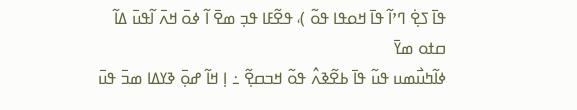ߟߊ߫ ߖߐ߲߭ ߣߴߊ߬ ߟߊ߫ ߞߋߟߊ ߟߋ߬ )، ߟߐ߬ߓߊ ߟߏ߲ ߘߐ߫ ߊ߬ ߦߋ߫ ߞߍ߫ ߊ߬ߟߎ߫ ߡߊ߬ ߛߙߋ ߘߌ߫
ߦߊ߬ߤߎ߯ߘߎ ߟߎ߬ ߟߊ߫ ߕߐ߬ߢߍ߮ ߟߋ߬ ߞߏߛߐ߲߬ ߸ ߊ߲ ߞߊ߬ ߝߋ߲߫ ߢߌߡߊ ߘߏ߫ ߟߎ߫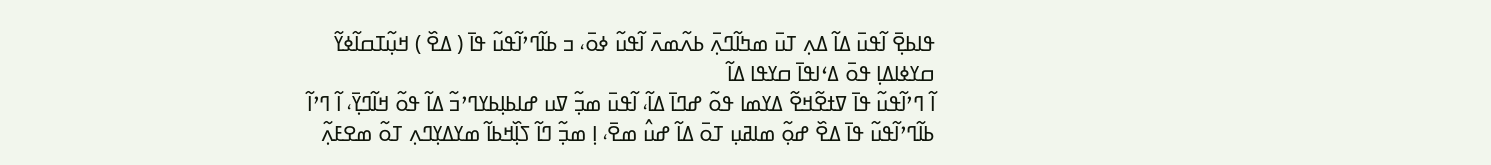ߟߊߕߐ߲߫ ߊ߬ߟߎ߫ ߡߊ߬ ߡߍ߲ ߠߎ߫ ߘߤߊ߬ߣߍ߲߫ ߕߍ߬ߘߍ߫ ߊ߬ߟߎ߬ ߦߋ߫، ߏ ߕߊ߬ߣߴߊ߬ߟߎ߬ ߟߊ߫ ( ߡߐ߰ ) ߞߎ߲߬ߠߛߊ߬ߦߌ߬ ߛߌߦߊߡߊ߲ ߟߋ߫ ߡߵߊߟߊ߫ ߛߌߟߊ ߡߊ߬
ߊ߬ ߣߴߊ߬ߟߎ߬ ߟߊ߫ ߜߙߐ߬ߞߐ߬ ߡߌߘߊ ߟߋ߬ ߝߣߊ߫ ߡߊ߬، ߊ߬ߟߎ߫ ߘߏ߲߬ ߜߎ ߝߊߕߊ߲ߕߌߣߴߏ߬ ߡߊ߬ ߟߋ߬ ߞߊ߬ߣߌ߲߫، ߊ߬ ߣߴߊ߬ ߕߊ߬ߣߴߊ߬ߟߎ߬ ߟߊ߫ ߡߐ߰ ߝߋ߲߬ ߘߊߥߎ߲ ߠߋ߫ ߡߊ߬ ߝߎ߮ ߘߐ߫، ߊ߲ ߘߏ߲߬ ߣߊ߬ ߖߊ߲߰ߞߕߊ߬ ߘߌߡߌ߲ߣߍ߲ ߠߋ߬ ߘߐߓߍ߲߬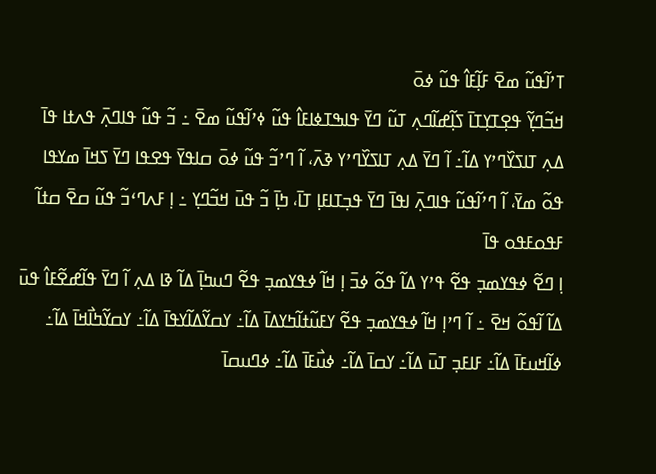ߠߴߊ߬ߟߎ߬ ߘߐ߫ ߓߊ߲߬ߓߊ߮ ߟߎ߬ ߦߋ߫
ߞߏ߬ߣߌ߲߬ ߟߐ߲ߠߌ߲ߠߊ߫ ߖߊ߲߬ߝߊ߬ߣߍ߲ ߠߎ߬ ߣߌ߫ ߟߊߒߠߦߊߓߊ߮ ߟߎ߬ ߦߴߊ߬ߟߎ߬ ߘߐ߫ ߸ ߏ߬ ߟߎ߬ ߟߊߣߍ߲߫ ߟߍߙߊ ߟߊ߫ ߡߍ߲ ߠߊߖߌ߰ߣߴߌ ߡߊ߬߸ ߊ߬ ߣߌ߫ ߡߍ߲ ߠߊߖߌ߰ߣߴߌ ߢߍ߫، ߊ߬ ߣߴߏ߬ ߟߎ߬ ߦߋ߫ ߛߊߟߌ߫ ߟߐߟߊ ߣߌ߫ ߖߞߊ߫ ߘߌߟߊ ߟߋ߬ ߘߌ߫، ߊ߬ ߣߴߊ߬ߟߎ߬ ߟߊߣߍ߲߫ ߊߟߊ߫ ߣߌ߫ ߟߏ߲ߠߊߓߊ߲ ߠߊ߫، ߤߊ߲߫ ߏ߬ ߟߎ߫ ߞߏ߬ߣߌ߲ ߸ ߊ߲ ߓߍߣߵߏ߬ ߟߎ߬ ߛߐ߫ ߛߙߊ߬ ߓߟߋߓߟߋ ߟߊ߫
ߊ߲ ߣߐ߬ ߦߟߌߘߏ߲ ߟߐ߬ ߟߴߌ ߡߊ߬ ߟߋ߬ ߦߏ߫ ߊ߲ ߞߊ߬ ߦߟߌߘߏ߲ ߟߐ߬ ߣߎߤߊ߲߫ ߡߊ߬ ߢߊ ߡߍ߲ ߊ߬ ߣߌ߫ ߟߊ߬ߝߐ߬ߓߊ߮ ߟߎ߫ ߡߊ߬ ߊ߬ߟߋ߬ ߞߐ߫ ߸ ߊ߬ ߣߴߊ߲ ߞߊ߬ ߦߟߌߘߏ߲ ߟߐ߬ ߌߓߎ߬ߙߊ߬ߤߌߡߊ߫ ߡߊ߬߸ ߌߛߌ߬ߡߊ߬ߌߟߊ߫ ߡߊ߬߸ ߌߛߌ߬ߤߊ߯ߞߊ߫ ߡߊ߬߸ ߦߊ߬ߞߎߓߊ߫ ߡߊ߬߸ ߓߊߓߏ߲ ߠߎ߫ ߡߊ߬߸ ߌߛߊ߫ ߡߊ߬߸ ߦߎ߯ߓߊ߫ ߡߊ߬߸ ߦߣߎߛߊ߫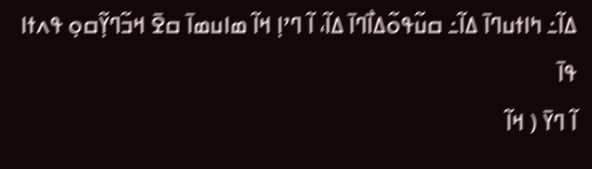ߡߊ߬߸ ߤߊߙߎߣߊ߫ ߡߊ߬߸ ߛߎ߬ߟߋ߬ߡߊ߯ߣߊ߫ ߡߊ߬، ߊ߬ ߣߴߊ߲ ߞߊ߬ ߘߊߎߘߊ߫ ߛߐ߫ ߞߏ߬ߣߌ߲߬ߛߋ߲ ߟߍߙߊ ߟߊ߫
ߊ߬ ߣߌ߫ ( ߞߊ߬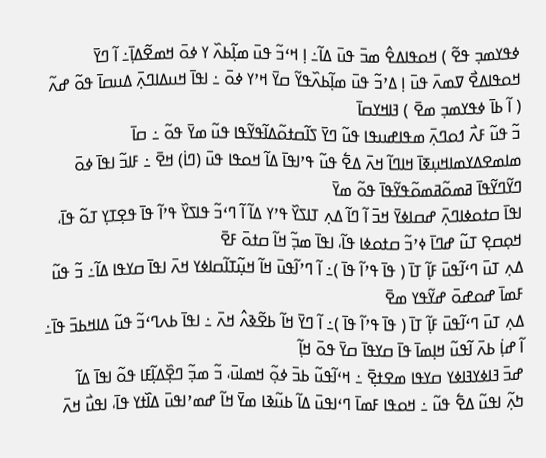ߦߟߌߘߏ߲ ߟߐ߬ ) ߞߋߟߊߡߐ߮ ߘߏ߫ ߟߎ߫ ߡߊ߬߸ ߊ߲ ߞߵߏ߬ ߟߎ߫ ߘߊ߲߬ߕߍ߰ ߌ ߦߋ߫ ߞߘߐ߬ߡߊ߲߫߸ ߊ߬ ߣߌ߫ ߞߋߟߊߡߐ߯ ߜߘߍ߫ ߟߎ߫ ߊ߲ ߡߴߏ߬ ߟߎ߫ ߘߊ߲߬ߕߍ߰ߟߌ߬ ߛߌ߫ ߞߴߌ ߦߋ߫ ߸ ߊߟߊ߫ ߞߎߡߊߣߍ߲߫ ߡߎߛߊ߫ ߟߋ߬ ߝߍ߬ ( ߊ߬ ߕߊ߫ ߦߟߌߘߏ߲ ߘߐ߫ ) ߔߊߞߌߛߊ߫
ߏ߬ ߟߎ߬ ߓߍ߯ ߗߋߣߍ߲߫ ߘߟߊߝߎߟߊ ߟߎ߬ ߣߌ߫ ߖߊ߬ߛߙߋ߬ߡߊ߬ߟߌ߬ߟߊ ߟߎ߬ ߘߌ߫ ߟߋ߬ ߸ ߛߊ߫ ߘߊߘߐߡߌߘߊߞߎ߲ߧߊ߫ ߞߊߣߊ߬ ߞߍ߫ ߡߐ߱ ߟߎ߬ ߟߴߊߟߊ߫ ߡߊ߬ ߞߋߟߊ ߟߎ߫ (ߣߊ߭) ߞߐ߫ ߸ ߓߊߏ߬ ߊߟߊ߫ ߦߋ߫ ߣߌ߬ߣߌ߬ߟߊ߫ ߥߘߋ߬ߥߘߋ߬ߟߌ߬ߟߊ߫ ߟߋ߬ ߘߌ߫
ߊߟߊ߫ ߛߙߋߦߊߣߍ߲߫ ߝߛߊߦߌ߫ ߞߏ߫ ߊ߬ ߣߊ߬ ߡߍ߲ ߠߊߖߌ߰ ߟߴߌ ߡߊ߬ ߊ߬ ߣߵߏ߬ ߟߊߖߌ߰ ߟߴߊ߬ ߟߊ߫ ߟߐ߲ߠߌ߲ ߠߋ߬ ߟߊ߫، ߞߋ߲ߛߐ߲ ߠߎ߬ ߝߣߊ߫ ߦߴߏ߬ ߛߙߋߦߊ ߟߊ߬، ߊߟߊ߫ ߘߏ߲߬ ߞߊ߬ ߛߙߋ߫ ߓߐ߫
ߡߍ߲ ߠߎ߫ ߣߵߊ߬ߟߎ߫ ߓߊ߲߬ ߠߊ߫ ( ߟߊ߫ ߟߴߊ߬ ߟߊ߫ )߸ ߊ߬ ߣߴߊ߬ߟߎ߫ ߞߊ߬ ߞߎ߲߬ߠߊ߬ߛߊߦߌ ߞߍ߫ ߊߟߊ߫ ߛߌߟߊ ߡߊ߬߸ ߏ߬ ߟߎ߬ ߓߘߊ߫ ߝߋߝߋ߫ ߝߌ߬ߟߌ ߘߐ߫
ߡߍ߲ ߠߎ߫ ߣߵߊ߬ߟߎ߫ ߓߊ߲߬ ߠߊ߫ ( ߟߊ߫ ߟߴߊ߬ ߟߊ߫ )߸ ߊ߬ ߣߌ߫ ߞߊ߬ ߕߐ߬ߢߍ߮ ߞߍ߫ ߸ ߊߟߊ߫ ߕߍߣߵߏ߬ ߟߎ߬ ߡߊߞߕߏ߫ ߟߊ߫߸ ߊ߬ ߝߊ߲߭ ߕߍ߫ ߊ߬ߟߎ߬ ߞߊ߲ߘߊ߫ ߟߊ߫ ߛߌߟߊ߫ ߛߌ߫ ߟߋ߫ ߞߊ߲߬
ߝߏ߫ ߔߊߦߌߔߊߦߌ ߛߌߟߊ ߘߐߙߐ߲߫ ߸ ߞߵߊ߬ߟߎ߬ ߕߏ߫ ߦߋ߲߬ ߞߘߊߎ߫، ߏ߬ ߘߏ߲߬ ߣߐ߲߰ߡߊ߲߬ߓߊ ߟߋ߬ ߊߟߊ߫ ߡߊ߬
ߤߍ߲߬ ߊߟߎ߬ ߡߐ߱ ߟߎ߬ ߸ ߞߋߟߊ ߓߘߊ߫ ߣߵߊߟߎ߫ ߡߊ߬ ߕߎ߬ߢߊ ߘߌ߫ ߞߊ߬ ߝߘߴߊߟߎ߫ ߡߊ߰ߙߌ ߟߊ߫، ߊߟߎ߯ ߞߍ߫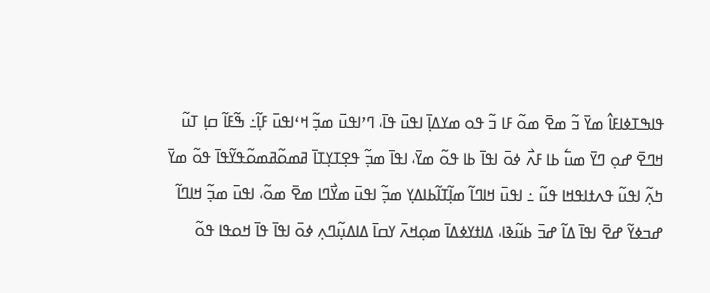ߟߊߒߠߦߊߓߊ߮ ߘߌ߫ ߏ߬ ߘߐ߫ ߘߋ߬ ߓߊ ߏ߬ ߟߋ ߘߌߡߊ߲߫ ߊߟߎ߫ ߟߊ߫، ߣߴߊߟߎ߫ ߘߏ߲߬ ߞߵߊߟߎ߫ ߓߊ߲߬߸ ߒ߬ߓߊ߬ ߛߊ߲ ߠߎ߬ ߞߣߐ߫ ߝߋ߲ ߣߌ߫ ߘߎ߱ ߕߊ ߓߍ߯ ߦߋ߫ ߊߟߊ߫ ߕߊ ߟߋ߬ ߘߌ߫، ߊߟߊ߫ ߘߏ߲߬ ߟߐ߲ߠߌ߲ߠߊ߫ ߥߘߋ߬ߥߘߋ߬ߟߌ߬ߟߊ߫ ߟߋ߬ ߘߌ߫
ߤߍ߲߬ ߊߟߎ߬ ߟߍߙߊߟߞߊ ߟߎ߬ ߸ ߊߟߎ߫ ߞߊߣߊ߬ ߘߊ߲߬ߠߊ߬ߕߊߡߌ߲ ߘߏ߲߬ ߊߟߎ߫ ߘߌ߯ߣߊ ߘߐ߫ ߘߋ߬، ߊߟߎ߫ ߘߏ߲߬ ߞߊߣߊ߬ ߝߏߦߌ߬ ߝߐ߫ ߊߟߊ߫ ߡߊ߬ ߝߏ߫ ߕߎ߬ߢߊ، ߡߊߙߌߦߡߊ߫ ߘߋ߲ߞߍ߫ ߌߛߊ߫ ߡߊߡߎ߲߬ߣߍ߲ ߦߋ߫ ߊߟߊ߫ ߟߊ߫ ߞߋߟߊ ߟߋ߬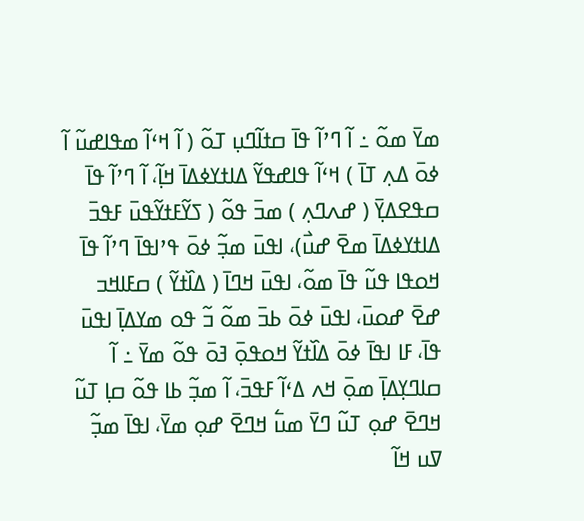ߘߌ߫ ߘߋ߬ ߸ ߊ߬ ߣߴߊ߬ ߟߊ߫ ߛߙߊ߬ߣߎ߲ ߠߋ߬ ( ߊ߬ ߞߵߊ߬ ߘߟߊߝߎ߬ ߊ߬ ߦߋ߫ ߡߍ߲ ߠߊ߫ ) ߞߵߊ߬ ߟߊߝߟߌ߬ ߡߊߙߌߦߡߊ߫ ߞߊ߲߬، ߊ߬ ߣߴߊ߬ ߟߊ߫ ߛߟߐߡߌ߲߫ ( ߝߍߣߍ߲ ) ߘߏ߫ ߟߋ߬ ( ߖߌ߬ߓߙߌ߬ߟߎ߫ ߓߟߏ߫ ߡߊߙߌߦߡߊ߫ ߘߐ߫ ߝߎ߯)، ߊߟߎ߫ ߘߏ߲߬ ߦߋ߫ ߟߴߊߟߊ߫ ߣߴߊ߬ ߟߊ߫ ߞߋߟߊ ߟߎ߬ ߟߊ߫ ߘߋ߬، ߊߟߎ߫ ߞߣߊ߫ ( ߡߊ߰ߙߌ߬ ) ߛߓߊߞߏ ߝߐ߫ ߝߋߎ߫، ߊߟߎ߫ ߦߋ߫ ߕߏ߫ ߘߋ߬ ߏ߬ ߟߋ ߘߌߡߊ߲߫ ߊߟߎ߫ ߟߊ߫، ߓߊ ߊߟߊ߫ ߦߋ߫ ߡߊ߰ߙߌ߬ ߞߋߟߋ߲߫ ߔߋ߫ ߟߋ߬ ߘߌ߫ ߸ ߊ߬ ߛߊߣߌ߲ߡߊ߲߫ ߘߋ߲߫ ߞߍ ߡߵߊ߬ ߓߟߏ߫، ߊ߬ ߘߏ߲߬ ߕߊ ߟߋ߬ ߛߊ߲ ߠߎ߬ ߞߣߐ߫ ߝߋ߲ ߠߎ߬ ߣߌ߫ ߘߎ߱ ߞߣߐ߫ ߝߋ߲ ߘߌ߫، ߊߟߊ߫ ߘߏ߲߬ ߜߎ ߞߊ߬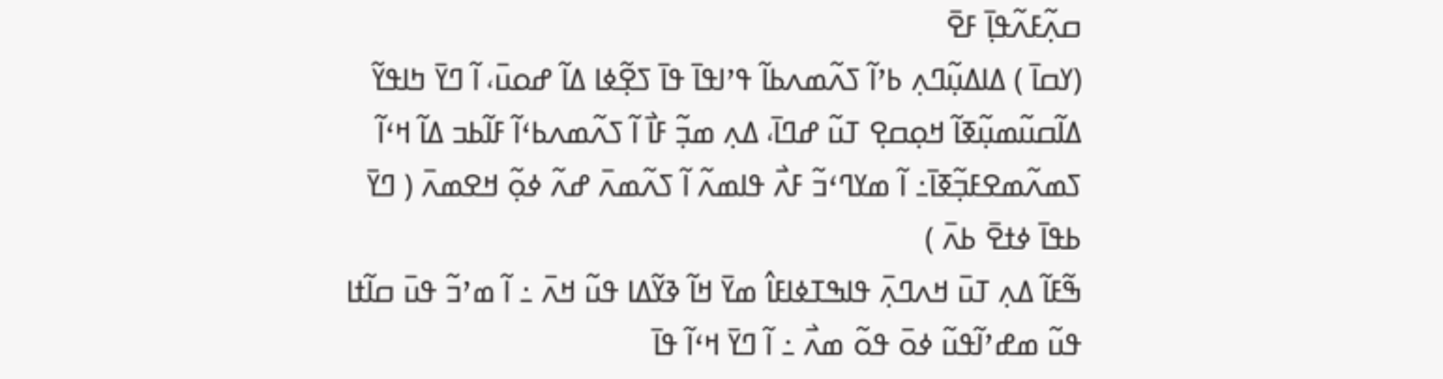ߛߍ߲߬ߓߍ߬ߟߊ߲߫ ߓߐ߫
(ߌߛߊ߫ ) ߡߊߡߎ߲߬ߣߍ߲ ߕߴߊ߬ ߖߍ߬ߘߍߕߊ߬ ߟߴߊߟߊ߫ ߟߊ߫ ߖߐ߲߬ߦߊ ߡߊ߬ ߝߋߎ߫، ߊ߬ ߣߌ߫ ߤߊߟߌ߬ ߡߊ߬ߛߎ߬ߘߎ߲߬ߧߊ߬ ߞߋ߲ߛߐ߲ ߠߎ߬ ߝߣߊ߫، ߡߍ߲ ߘߏ߲߬ ߓߊ߯ ߊ߬ ߖߍ߬ߘߍߕߵߊ߬ ߓߊ߬ߕߏ ߡߊ߬ ߞߵߊ߬ ߖߘߍ߬ߘߐߓߏ߲߬ߧߊ߫߸ ߊ߬ ߘߌߣߵߏ߬ ߓߍ߯ ߟߊߘߍ߬ ߊ߬ ߖߍ߬ߘߍ߫ ߝߍ߬ ߦߋ߲߬ ߞߐߘߍ߫ ( ߣߌ߫ ߕߟߊ߫ ߦߙߐ߫ ߕߍ߫ )
ߒ߬ߓߊ߬ ߡߍ߲ ߠߎ߫ ߞߍߣߍ߲߫ ߟߊߒߠߦߊߓߊ߮ ߘߌ߫ ߞߊ߬ ߢߌ߬ߡߊ ߟߎ߬ ߞߍ߫ ߸ ߊ߬ ߘߴߏ߬ ߟߎ߫ ߛߊ߬ߙߊ ߟߎ߬ ߘߝߴߊ߬ߟߎ߬ ߦߋ߫ ߟߋ߬ ߘߍ߯ ߸ ߊ߬ ߣߌ߫ ߞߵߊ߬ ߟߊ߫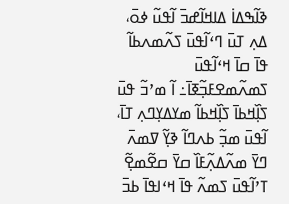ߢߊ߬ߒߡߊ߭ ߡߊߞߊ߬ߝߏ߫ ߊ߬ߟߎ߬ ߦߋ߫، ߡߍ߲ ߠߎ߫ ߣߵߊ߬ߟߎ߫ ߖߍ߬ߘߍߕߊ߬ ߟߊ߫ ߛߊ߫ ߞߵߊ߬ߟߎ߫ ߖߘߍ߬ߘߐߓߏ߲߬ߧߊ߫߸ ߊ߬ ߘߴߏ߬ ߟߎ߫ ߖߊ߲߰ߞߕߊ߫ ߖߊ߲߰ߞߕߊ߬ ߘߌߡߌ߲ߣߍ߲ ߠߊ߫، ߊ߬ߟߎ߫ ߘߏ߲߬ ߕߍߣߊ߬ ߢߌ߲߬ ߜߘߍ߫ ߣߌ߫ ߘߍ߬ߡߍ߲߬ߓߊ߰ ߛߌ߫ ߛߐ߬ߘߐ߲߬ ߠߴߊ߬ߟߎ߫ ߖߘߍ߬ ߟߊ߫ ߞߵߊߟߊ߫ ߕߏ߫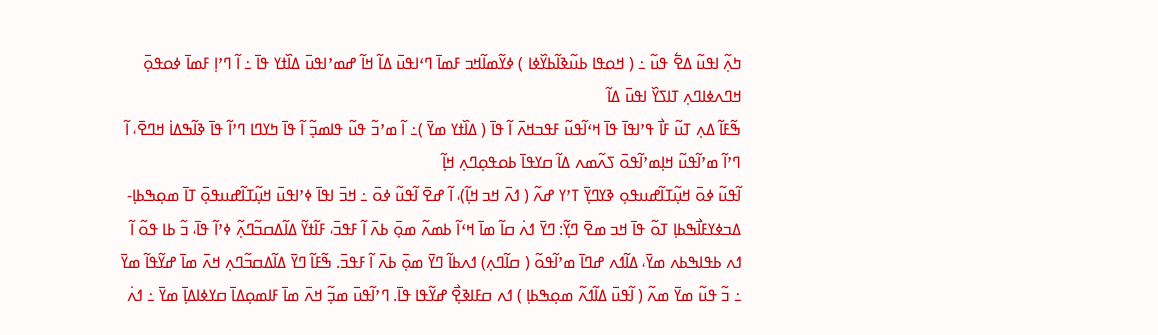ߤߍ߲߬ ߊߟߎ߬ ߡߐ߱ ߟߎ߬ ߸ ( ߞߋߟߊ ߕߎ߬ߢߊ߬ߕߌ߰ߦߊ ) ߦߌ߬ߘߊ߬ߞߏ ߓߘߊ߫ ߣߵߊߟߎ߫ ߡߊ߬ ߞߊ߬ ߝߘߴߊߟߎ߫ ߡߊ߰ߙߌ ߟߊ߫ ߸ ߊ߬ ߣߴߊ߲ ߓߘߊ߫ ߦߋߟߋ߲߫ ߞߣߍߦߊߣߍ߲ ߠߊߖߌ߰ ߊߟߎ߫ ߡߊ߬
ߒ߬ߓߊ߬ ߡߍ߲ ߠߎ߬ ߓߊ߯ ߟߴߊߟߊ߫ ߟߊ߫ ߞߵߊ߬ߟߎ߬ ߓߟߏߞߍ߫ ߊ߬ ߟߊ߫ ( ߡߊ߰ߙߌ ߘߌ߫ )߸ ߊ߬ ߘߴߏ߬ ߟߎ߬ ߟߊߘߏ߲߬ ߊ߬ ߟߊ߫ ߤߌߣߊ ߣߴߊ߬ ߟߊ߫ ߢߊ߬ߒߡߊ߭ ߞߣߐ߫، ߊ߬ ߣߴߊ߬ ߘߴߊ߬ߟߎ߬ ߞߊ߲ߘߴߊ߬ߟߋ߫ ߖߍ߬ߘߍ ߡߊ߬ ߛߌߟߊ߫ ߕߋߟߋ߲ߣߍ߲ ߞߊ߲߬
ߊ߬ߟߎ߬ ߦߋ߫ ߞߎ߲߬ߠߊ߬ߝߎߟߋ߲ ߢߌߣߌ߲߫ ߠߴߌ ߝߍ߬ ( ߗߍ߫ ߞߏ ߞߊ߲߬)، ߊ߬ ߝߐ߫ ߊ߬ߟߎ߬ ߦߋ߫ ߸ ߞߏ߫ ߊߟߊ߫ ߦߴߊߟߎ߫ ߞߎ߲߬ߠߊ߬ߝߎߟߋ߲߫ ߠߊ߫ ߘߋ߲ߒߕߊ߲-ߡߏߦߌߓߊ߯ߒߕߊ߲ ߠߋ߬ ߟߊ߫ ߞߏ ߘߐ߫ ߣߌ߲߬: ߣߌ߫ ߗߍ߭ ߛߊ߬ ߘߊ߫ ߞߵߊ߬ ߕߘߍ߬ ߘߋ߲߫ ߕߍ߫ ߊ߬ ߓߟߏ߫، ߓߊ߬ߙߌ߬ ߡߊ߬ߡߛߏ߬ߣߍ߲߬ ߦߴߊ߬ ߟߊ߫، ߏ߬ ߕߊ ߟߋ߬ ߊ߬ ߗߍ ߕߟߊߒߕߍ ߘߌ߫، ߡߊ߬ߗߍ ߝߣߊ߫ ߘߴߊ߬ߟߋ߬ ( ߛߊ߬ߣߍ߲) ߗߍߕߊ߬ ߣߌ߫ ߘߋ߲߫ ߕߍ߫ ߊ߬ ߓߟߏ߫. ߒ߬ߓߊ߬ ߣߌ߫ ߡߊ߬ߡߛߏ߬ߣߍ߲ ߞߍ߫ ߘߊ߫ ߝߌ߬ߟߊ߬ ߘߌ߫ ߸ ߏ߬ ߟߎ߬ ߘߌ߫ ߘߍ߬ ( ߊ߬ߟߎ߫ ߡߊ߬ߗߍ߬ ߘߋ߲ߒߕߊ߲ ) ߗߍ ߛߓߊߢߐ߲߯ ߝߌ߬ߟߊ ߟߊ߫. ߣߴߊ߬ߟߎ߫ ߘߏ߲߬ ߞߍ߫ ߘߊ߫ ߓߊߘߋ߲ߡߊ߫ ߛߌߦߊߡߊ߲߫ ߘߌ߫ ߸ ߗߍ߭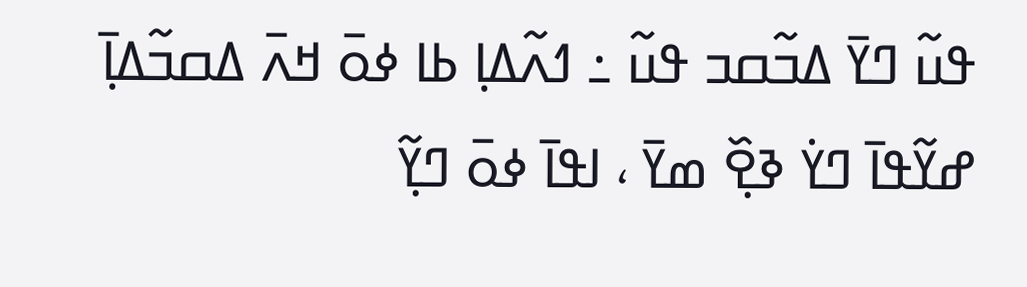ߟߎ߬ ߣߌ߫ ߡߏ߬ߛߏ ߟߎ߬ ߸ ߗߍ߬ߡߊ߲ ߕߊ ߦߋ߫ ߞߍ߫ ߡߛߏ߬ߡߊ߲߫ ߝߌ߬ߟߊ߫ ߣߌ߭ ߢߐ߲߰ ߘߌ߫ ، ߊߟߊ߫ ߦߋ߫ ߣߌ߲߬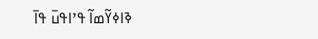ߢߊߦߌ߬ߘߊ߬ ߟߴߊߟߎ߫ ߟߊ߫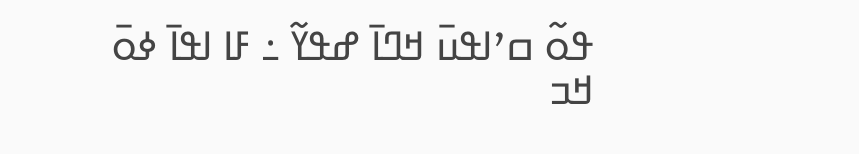ߟߋ߬ ߛߴߊߟߎ߫ ߞߣߊ߫ ߝߟߌ߬ ߸ ߓߊ ߊߟߊ߫ ߦߋ߫ ߞߏ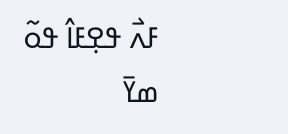ߓߍ߯ ߟߐ߲ߓߊ߮ ߟߋ߬ ߘߌ߫